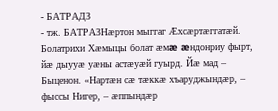- БАТРАДЗ
- тж. БАТРАЗНæртон мыггаг Æхсæртæггатæй. Болатрихи Хæмыцы болат æмæ æндонриу фырт, йæ дыууæ уæны астæуæй гуырд. Йæ мад – Быценон. «Нартæн сæ тæккæ хъаруджындæр, – фыссы Нигер, – æппындæр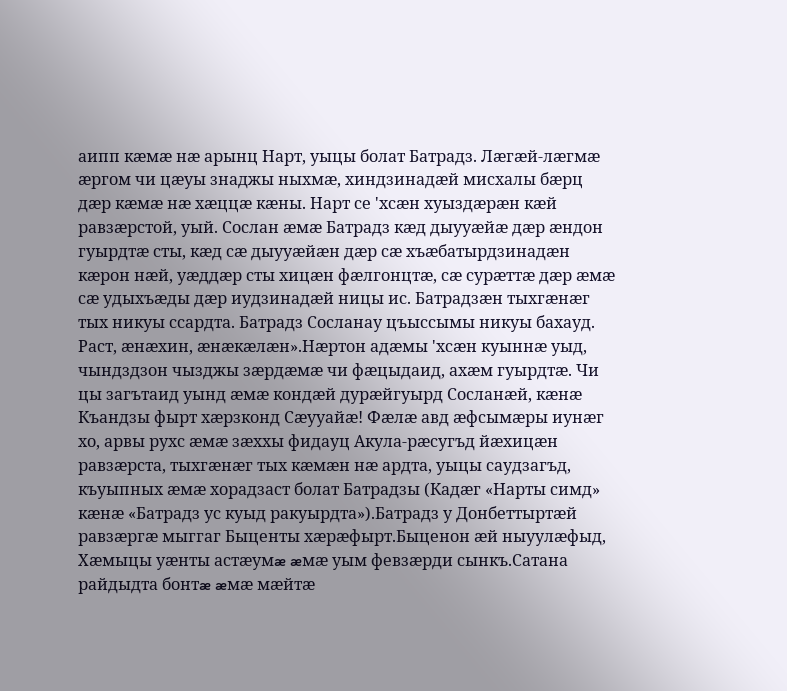аипп кæмæ нæ арынц Нарт, уыцы болат Батрадз. Лæгæй-лæгмæ æргом чи цæуы знаджы ныхмæ, хиндзинадæй мисхалы бæрц дæр кæмæ нæ хæццæ кæны. Нарт се 'хсæн хуыздæрæн кæй равзæрстой, уый. Сослан æмæ Батрадз кæд дыууæйæ дæр æндон гуырдтæ сты, кæд сæ дыууæйæн дæр сæ хъæбатырдзинадæн кæрон нæй, уæддæр сты хицæн фæлгонцтæ, сæ сурæттæ дæр æмæ сæ удыхъæды дæр иудзинадæй ницы ис. Батрадзæн тыхгæнæг тых никуы ссардта. Батрадз Сосланау цъыссымы никуы бахауд. Раст, æнæхин, æнæкæлæн».Нæртон адæмы 'хсæн куыннæ уыд, чындздзон чызджы зæрдæмæ чи фæцыдаид, ахæм гуырдтæ. Чи цы загътаид уынд æмæ кондæй дурæйгуырд Сосланæй, кæнæ Къандзы фырт хæрзконд Сæууайæ! Фæлæ авд æфсымæры иунæг хо, арвы рухс æмæ зæххы фидауц Акула-рæсугъд йæхицæн равзæрста, тыхгæнæг тых кæмæн нæ ардта, уыцы саудзагъд, къуыпных æмæ хорадзаст болат Батрадзы (Кадæг «Нарты симд» кæнæ «Батрадз ус куыд ракуырдта»).Батрадз у Донбеттыртæй равзæргæ мыггаг Быценты хæрæфырт.Быценон æй ныуулæфыд, Хæмыцы уæнты астæумæ æмæ уым февзæрди сынкъ.Сатана райдыдта бонтæ æмæ мæйтæ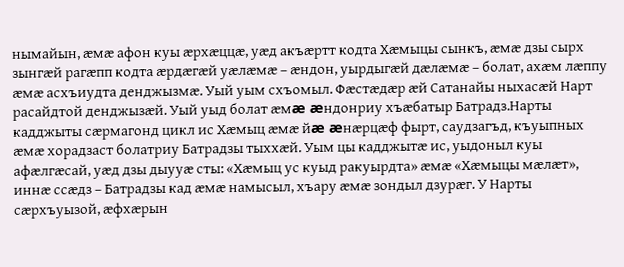нымайын, æмæ афон куы æрхæццæ, уæд акъæртт кодта Хæмыцы сынкъ, æмæ дзы сырх зынгæй рагæпп кодта æрдæгæй уæлæмæ – æндон, уырдыгæй дæлæмæ – болат, ахæм лæппу æмæ асхъиудта денджызмæ. Уый уым схъомыл. Фæстæдæр æй Сатанайы ныхасæй Нарт расайдтой денджызæй. Уый уыд болат æмæ æндонриу хъæбатыр Батрадз.Нарты кадджыты сæрмагонд цикл ис Хæмыц æмæ йæ æнæрцæф фырт, саудзагъд, къуыпных æмæ хорадзаст болатриу Батрадзы тыххæй. Уым цы кадджытæ ис, уыдоныл куы афæлгæсай, уæд дзы дыууæ сты: «Хæмыц ус куыд ракуырдта» æмæ «Хæмыцы мæлæт», иннæ ссæдз – Батрадзы кад æмæ намысыл, хъару æмæ зондыл дзурæг. У Нарты сæрхъуызой, æфхæрын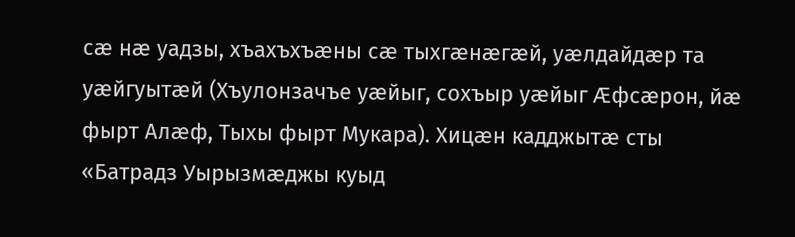сæ нæ уадзы, хъахъхъæны сæ тыхгæнæгæй, уæлдайдæр та уæйгуытæй (Хъулонзачъе уæйыг, сохъыр уæйыг Æфсæрон, йæ фырт Алæф, Тыхы фырт Мукара). Хицæн кадджытæ сты «Батрадз Уырызмæджы куыд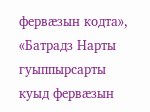фервæзын кодта», «Батрадз Нарты гуыппырсарты куыд фервæзын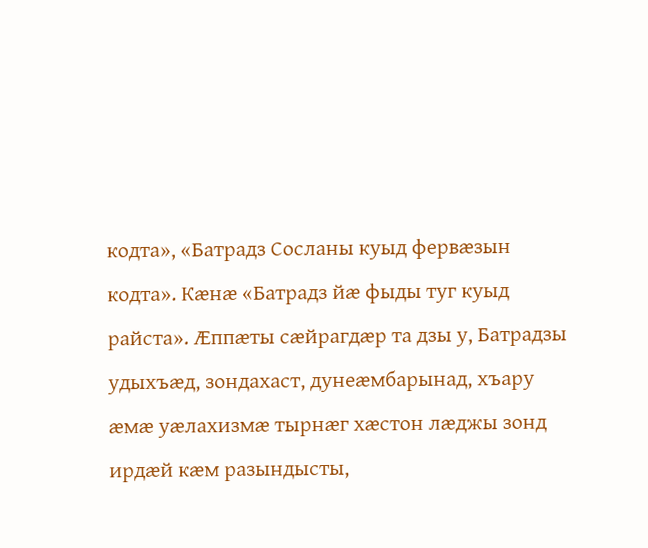кодта», «Батрадз Сосланы куыд фервæзын кодта». Кæнæ «Батрадз йæ фыды туг куыд райста». Æппæты сæйрагдæр та дзы у, Батрадзы удыхъæд, зондахаст, дунеæмбарынад, хъару æмæ уæлахизмæ тырнæг хæстон лæджы зонд ирдæй кæм разындысты,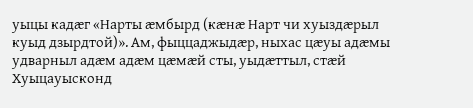уыцы кадæг «Нарты æмбырд (кæнæ Нарт чи хуыздæрыл куыд дзырдтой)». Ам, фыццаджыдæр, ныхас цæуы адæмы удварныл адæм адæм цæмæй сты, уыдæттыл, стæй Хуыцауысконд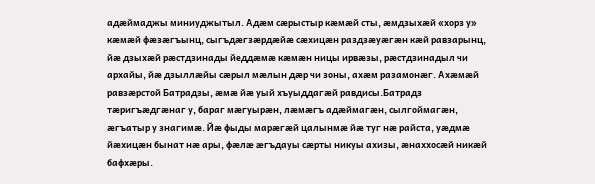адæймаджы миниуджытыл. Адæм сæрыстыр кæмæй сты, æмдзыхæй «хорз у» кæмæй фæзæгъынц, сыгъдæгзæрдæйæ сæхицæн раздзæуæгæн кæй равзарынц, йæ дзыхæй рæстдзинады йеддæмæ кæмæн ницы ирвæзы, рæстдзинадыл чи архайы, йæ дзыллæйы сæрыл мæлын дæр чи зоны, ахæм разамонæг. Ахæмæй равзæрстой Батрадзы, æмæ йæ уый хъуыддагæй равдисы.Батрадз тæригъæдгæнаг у, бараг мæгуырæн, лæмæгъ адæймагæн, сылгоймагæн, æгъатыр у знагимæ. Йæ фыды марæгæй цалынмæ йæ туг нæ райста, уæдмæ йæхицæн бынат нæ ары, фæлæ æгъдауы сæрты никуы ахизы, æнаххосæй никæй бафхæры.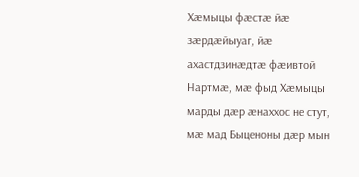Хæмыцы фæстæ йæ зæрдæйыуаг, йæ ахастдзинæдтæ фæивтой Нартмæ, мæ фыд Хæмыцы марды дæр æнаххос не стут, мæ мад Быценоны дæр мын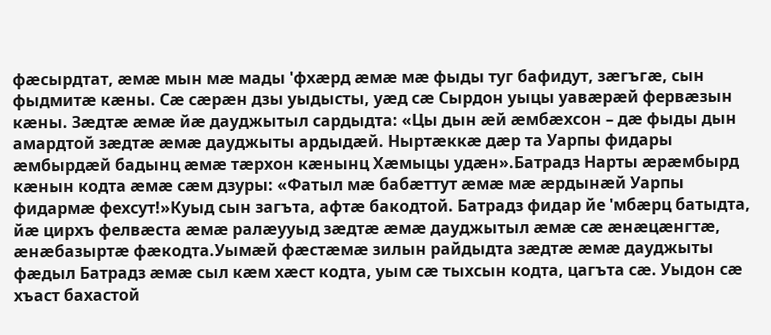фæсырдтат, æмæ мын мæ мады 'фхæрд æмæ мæ фыды туг бафидут, зæгъгæ, сын фыдмитæ кæны. Сæ сæрæн дзы уыдысты, уæд сæ Сырдон уыцы уавæрæй фервæзын кæны. Зæдтæ æмæ йæ дауджытыл сардыдта: «Цы дын æй æмбæхсон – дæ фыды дын амардтой зæдтæ æмæ дауджыты ардыдæй. Ныртæккæ дæр та Уарпы фидары æмбырдæй бадынц æмæ тæрхон кæнынц Хæмыцы удæн».Батрадз Нарты æрæмбырд кæнын кодта æмæ сæм дзуры: «Фатыл мæ бабæттут æмæ мæ æрдынæй Уарпы фидармæ фехсут!»Куыд сын загъта, афтæ бакодтой. Батрадз фидар йе 'мбæрц батыдта, йæ цирхъ фелвæста æмæ ралæууыд зæдтæ æмæ дауджытыл æмæ сæ æнæцæнгтæ, æнæбазыртæ фæкодта.Уымæй фæстæмæ зилын райдыдта зæдтæ æмæ дауджыты фæдыл Батрадз æмæ сыл кæм хæст кодта, уым сæ тыхсын кодта, цагъта сæ. Уыдон сæ хъаст бахастой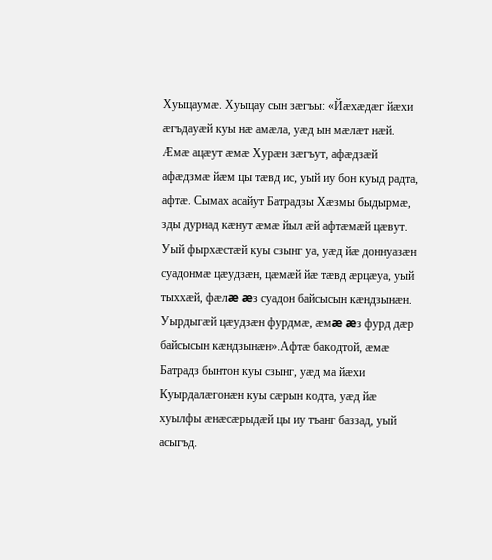Хуыцаумæ. Хуыцау сын зæгъы: «Йæхæдæг йæхи æгъдауæй куы нæ амæла, уæд ын мæлæт нæй. Æмæ ацæут æмæ Хурæн зæгъут, афæдзæй афæдзмæ йæм цы тæвд ис, уый иу бон куыд радта, афтæ. Сымах асайут Батрадзы Хæзмы быдырмæ, зды дурнад кæнут æмæ йыл æй афтæмæй цæвут. Уый фырхæстæй куы сзынг уа, уæд йæ доннуазæн суадонмæ цæудзæн, цæмæй йæ тæвд æрцæуа, уый тыххæй, фæлæ æз суадон байсысын кæндзынæн. Уырдыгæй цæудзæн фурдмæ, æмæ æз фурд дæр байсысын кæндзынæн».Афтæ бакодтой, æмæ Батрадз бынтон куы сзынг, уæд ма йæхи Куырдалæгонæн куы сæрын кодта, уæд йæ хуылфы æнæсæрыдæй цы иу тъанг баззад, уый асыгъд.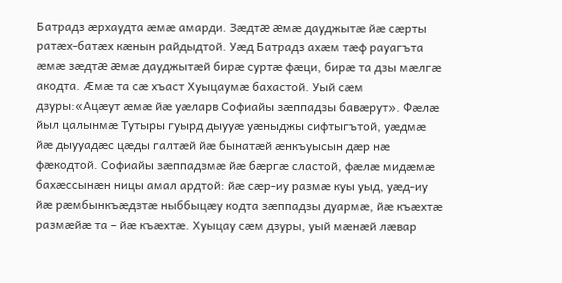Батрадз æрхаудта æмæ амарди. Зæдтæ æмæ дауджытæ йæ сæрты ратæх-батæх кæнын райдыдтой. Уæд Батрадз ахæм тæф рауагъта æмæ зæдтæ æмæ дауджытæй бирæ суртæ фæци, бирæ та дзы мæлгæ акодта. Æмæ та сæ хъаст Хуыцаумæ бахастой. Уый сæм дзуры:«Ацæут æмæ йæ уæларв Софиайы зæппадзы бавæрут». Фæлæ йыл цалынмæ Тутыры гуырд дыууæ уæныджы сифтыгътой, уæдмæ йæ дыууадæс цæды галтæй йæ бынатæй æнкъуысын дæр нæ фæкодтой. Софиайы зæппадзмæ йæ бæргæ сластой, фæлæ мидæмæ бахæссынæн ницы амал ардтой: йæ сæр-иу размæ куы уыд, уæд-иу йæ рæмбынкъæдзтæ ныббыцæу кодта зæппадзы дуармæ, йæ къæхтæ размæйæ та – йæ къæхтæ. Хуыцау сæм дзуры, уый мæнæй лæвар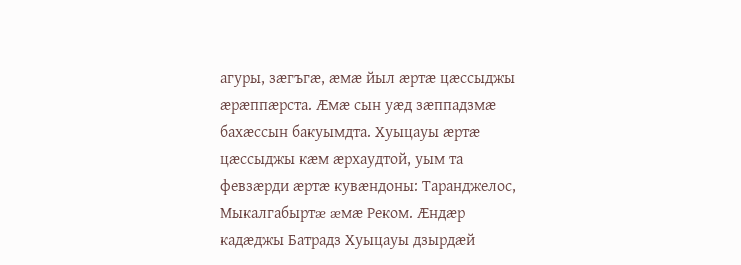агуры, зæгъгæ, æмæ йыл æртæ цæссыджы æрæппæрста. Æмæ сын уæд зæппадзмæ бахæссын бакуымдта. Хуыцауы æртæ цæссыджы кæм æрхаудтой, уым та февзæрди æртæ кувæндоны: Таранджелос, Мыкалгабыртæ æмæ Реком. Æндæр кадæджы Батрадз Хуыцауы дзырдæй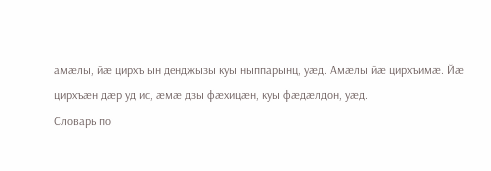амæлы, йæ цирхъ ын денджызы куы ныппарынц, уæд. Амæлы йæ цирхъимæ. Йæ цирхъæн дæр уд ис, æмæ дзы фæхицæн, куы фæдæлдон, уæд.
Словарь по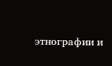этнографии и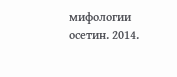мифологии осетин. 2014.